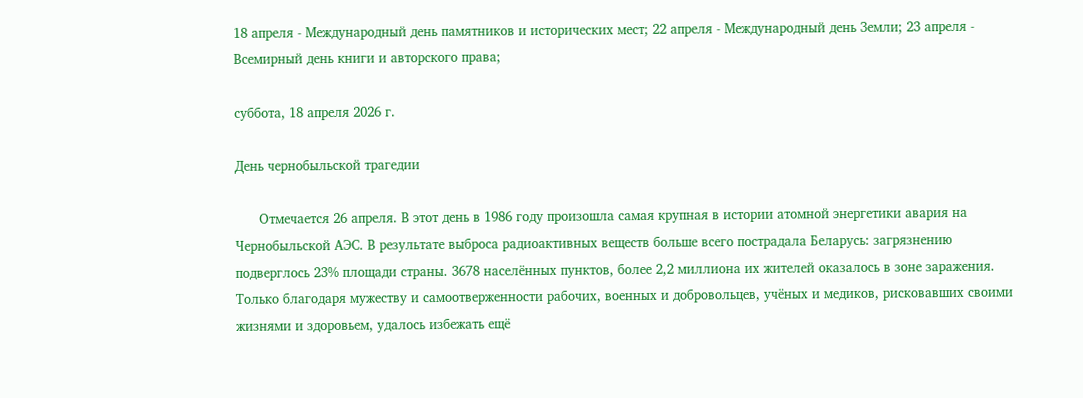18 апреля - Международный день памятников и исторических мест; 22 апреля - Международный день Земли; 23 апреля - Всемирный день книги и авторского права;

суббота, 18 апреля 2026 г.

День чернобыльской трагедии

      Отмечается 26 апреля. В этот день в 1986 году произошла самая крупная в истории атомной энергетики авария на Чернобыльской АЭС. В результате выброса радиоактивных веществ больше всего пострадала Беларусь: загрязнению подверглось 23% площади страны. 3678 населённых пунктов, более 2,2 миллиона их жителей оказалось в зоне заражения. Только благодаря мужеству и самоотверженности рабочих, военных и добровольцев, учёных и медиков, рисковавших своими жизнями и здоровьем, удалось избежать ещё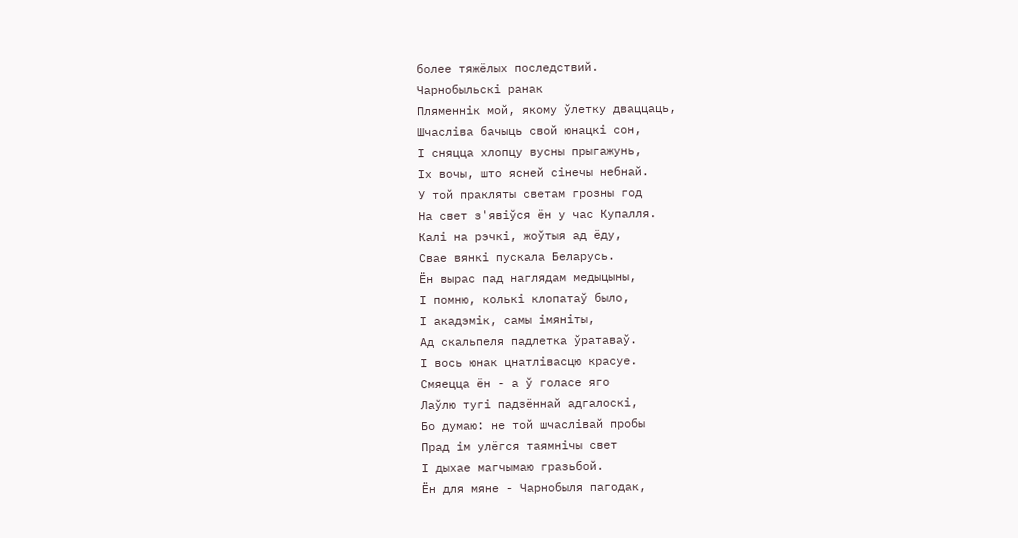более тяжёлых последствий.
Чарнобыльскі ранак
Пляменнік мой, якому ўлетку дваццаць,
Шчасліва бачыць свой юнацкі сон,
І сняцца хлопцу вусны прыгажунь,
Іх вочы, што ясней сінечы небнай.
У той пракляты светам грозны год
На свет з'явіўся ён у час Купалля.
Калі на рэчкі, жоўтыя ад ёду,
Свае вянкі пускала Беларусь.
Ён вырас пад наглядам медыцыны,
І помню, колькі клопатаў было,
І акадэмік, самы імяніты,
Ад скальпеля падлетка ўратаваў.
І вось юнак цнатлівасцю красуе.
Смяецца ён - а ў голасе яго
Лаўлю тугі падзённай адгалоскі,
Бо думаю: не той шчаслівай пробы
Прад ім улёгся таямнічы свет
І дыхае магчымаю гразьбой.
Ён для мяне - Чарнобыля пагодак,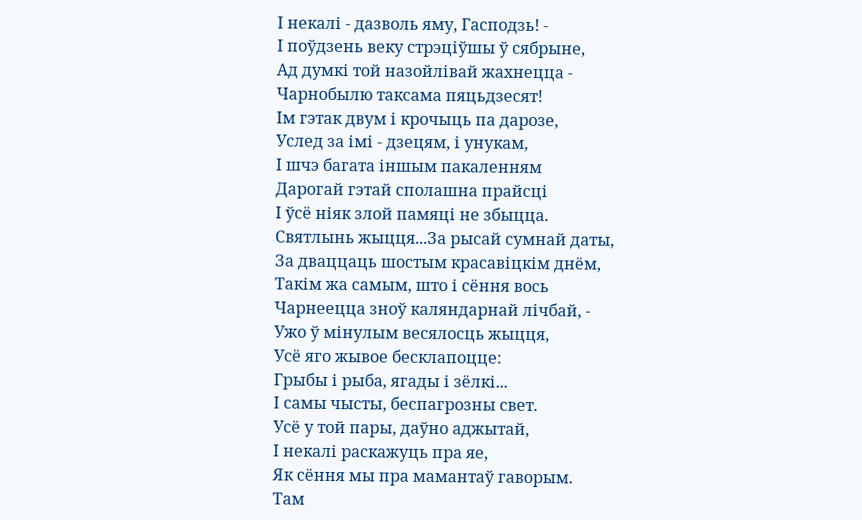І некалі - дазволь яму, Гасподзь! -
І поўдзень веку стрэціўшы ў сябрыне,
Ад думкі той назойлівай жахнецца -
Чарнобылю таксама пяцьдзесят!
Ім гэтак двум і крочыць па дарозе,
Услед за імі - дзецям, і унукам,
І шчэ багата іншым пакаленням
Дарогай гэтай сполашна прайсці
І ўсё ніяк злой памяці не збыцца.
Святлынь жыцця...За рысай сумнай даты,
За дваццаць шостым красавіцкім днём,
Такім жа самым, што і сёння вось
Чарнеецца зноў каляндарнай лічбай, -
Ужо ў мінулым весялосць жыцця,
Усё яго жывое бесклапоцце:
Грыбы і рыба, ягады і зёлкі...
І самы чысты, беспагрозны свет.
Усё у той пары, даўно аджытай,
І некалі раскажуць пра яе,
Як сёння мы пра мамантаў гаворым.
Там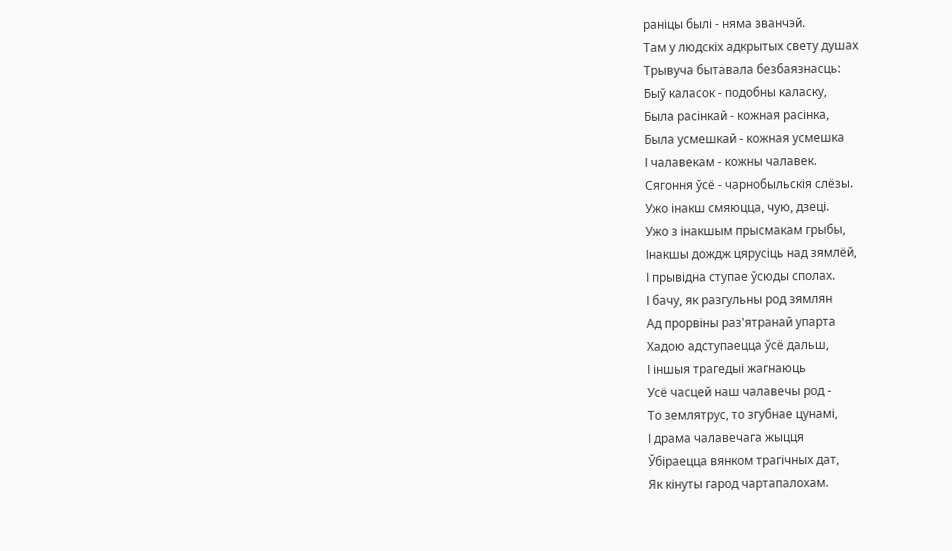раніцы былі - няма званчэй.
Там у людскіх адкрытых свету душах
Трывуча бытавала безбаязнасць:
Быў каласок - подобны каласку,
Была расінкай - кожная расінка,
Была усмешкай - кожная усмешка
І чалавекам - кожны чалавек.
Сягоння ўсё - чарнобыльскія слёзы.
Ужо інакш смяюцца, чую, дзеці.
Ужо з інакшым прысмакам грыбы,
Інакшы дождж цярусіць над зямлёй,
І прывідна ступае ўсюды сполах.
І бачу, як разгульны род зямлян
Ад прорвіны раз'ятранай упарта
Хадою адступаецца ўсё дальш,
І іншыя трагедыі жагнаюць
Усё часцей наш чалавечы род -
То землятрус, то згубнае цунамі,
І драма чалавечага жыцця
Ўбіраецца вянком трагічных дат,
Як кінуты гарод чартапалохам.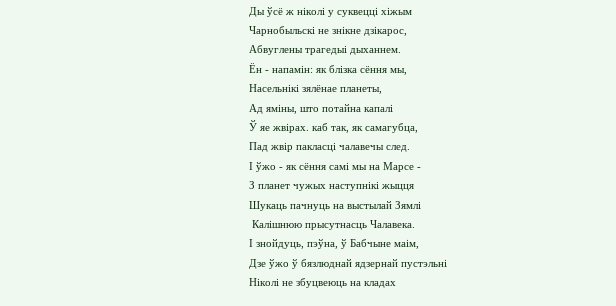Ды ўсё ж ніколі у суквецці хіжым
Чарнобыльскі не знікне дзікарос,
Абвуглены трагедыі дыханнем.
Ён - напамін: як блізка сёння мы,
Насельнікі зялёнае планеты,
Ад яміны, што потайна капалі
Ў яе жвірах. каб так, як самагубца,
Пад жвір пакласці чалавечы след.
І ўжо - як сёння самі мы на Марсе -
З планет чужых наступнікі жыцця
Шукаць пачнуць на выстылай Зямлі
 Калішнюю прысутнасць Чалавека.
І знойдуць, пэўна, ў Бабчыне маім,
Дзе ўжо ў бязлюднай ядзернай пустэльні
Ніколі не збуцвеюць на кладах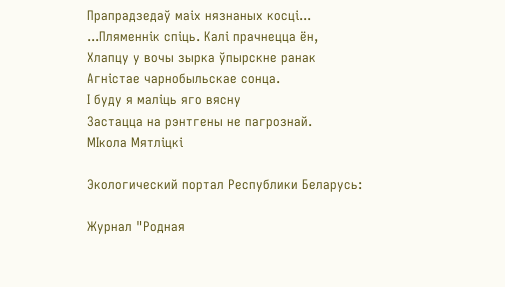Прапрадзедаў маіх нязнаных косці...
...Пляменнік спіць. Калі прачнецца ён,
Хлапцу у вочы зырка ўпырскне ранак
Агністае чарнобыльскае сонца.
І буду я маліць яго вясну
Застацца на рэнтгены не пагрознай.
МІкола Мятліцкі

Экологический портал Республики Беларусь:

Журнал "Родная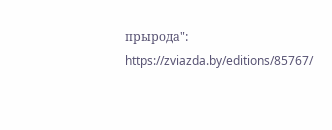прырода": https://zviazda.by/editions/85767/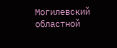Могилевский областной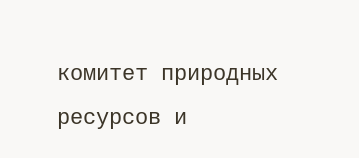комитет природных ресурсов и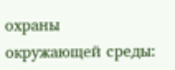охраны окружающей среды: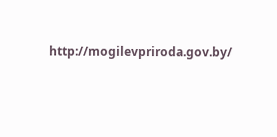http://mogilevpriroda.gov.by/